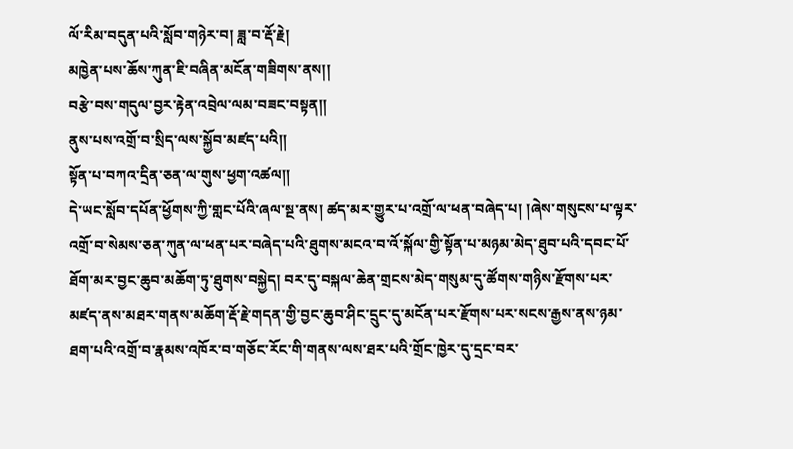ལོ་རིམ་བདུན་པའི་སློབ་གཉེར་བ། ཟླ་བ་རྡོ་རྗེ།
མཁྱེན་པས་ཆོས་ཀུན་ཇི་བཞིན་མངོན་གཟིགས་ནས།།
བརྩེ་བས་གདུལ་བྱར་རྟེན་འབྲེལ་ལམ་བཟང་བསྟན།།
ནུས་པས་འགྲོ་བ་སྲིད་ལས་སྐྱོབ་མཛད་པའི།།
སྟོན་པ་བཀའ་དྲིན་ཅན་ལ་གུས་ཕྱག་འཚལ།།
དེ་ཡང་སློབ་དཔོན་ཕྱོགས་ཀྱི་གླང་པོའི་ཞལ་སྔ་ནས། ཚད་མར་གྱུར་པ་འགྲོ་ལ་ཕན་བཞེད་པ། །ཞེས་གསུངས་པ་ལྟར་འགྲོ་བ་སེམས་ཅན་ཀུན་ལ་ཕན་པར་བཞེད་པའི་ཐུགས་མངའ་བ་འོ་སྐོལ་གྱི་སྟོན་པ་མཉམ་མེད་ཐུབ་པའི་དབང་པོ་ཐོག་མར་བྱང་ཆུབ་མཆོག་ཏུ་ཐུགས་བསྐྱེད། བར་དུ་བསྐལ་ཆེན་གྲངས་མེད་གསུམ་དུ་ཚོགས་གཉིས་རྫོགས་པར་མཛད་ནས་མཐར་གནས་མཆོག་རྡོ་རྗེ་གདན་གྱི་བྱང་ཆུབ་ཤིང་དྲུང་དུ་མངོན་པར་རྫོགས་པར་སངས་རྒྱས་ནས་ཉམ་ཐག་པའི་འགྲོ་བ་རྣམས་འཁོར་བ་གཅོང་རོང་གི་གནས་ལས་ཐར་པའི་གྲོང་ཁྱེར་དུ་དྲང་བར་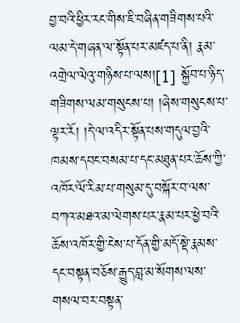བྱ་བའི་ཕྱིར་རང་གིས་ཇི་བཞིན་གཟིགས་པའི་ལམ་དེ་གཞན་ལ་སྟོན་པར་མཛད་པ་ནི། རྣམ་འགྲེལ་ལེའུ་གཉིས་པ་ལས།[1] སྐྱོབ་པ་ཉིད་གཟིགས་ལམ་གསུངས་པ། །ཞེས་གསུངས་པ་ལྟར་རོ། །དེ་ལ་འདིར་སྟོན་པས་གདུལ་བྱའི་ཁམས་དབང་བསམ་པ་དང་མཐུན་པར་ཆོས་ཀྱི་འཁོར་ལོ་རིམ་པ་གསུམ་དུ་བསྐོར་བ་ལས་བཀའ་མཐའ་མ་ལེགས་པར་རྣམ་པར་ཕྱེ་བའི་ཆོས་འཁོར་གྱི་ངེས་པ་དོན་གྱི་མདོ་སྡེ་རྣམས་དང་བསྟན་བཅོས་རྒྱུད་བླ་མ་སོགས་ལས་གསལ་བར་བསྟན་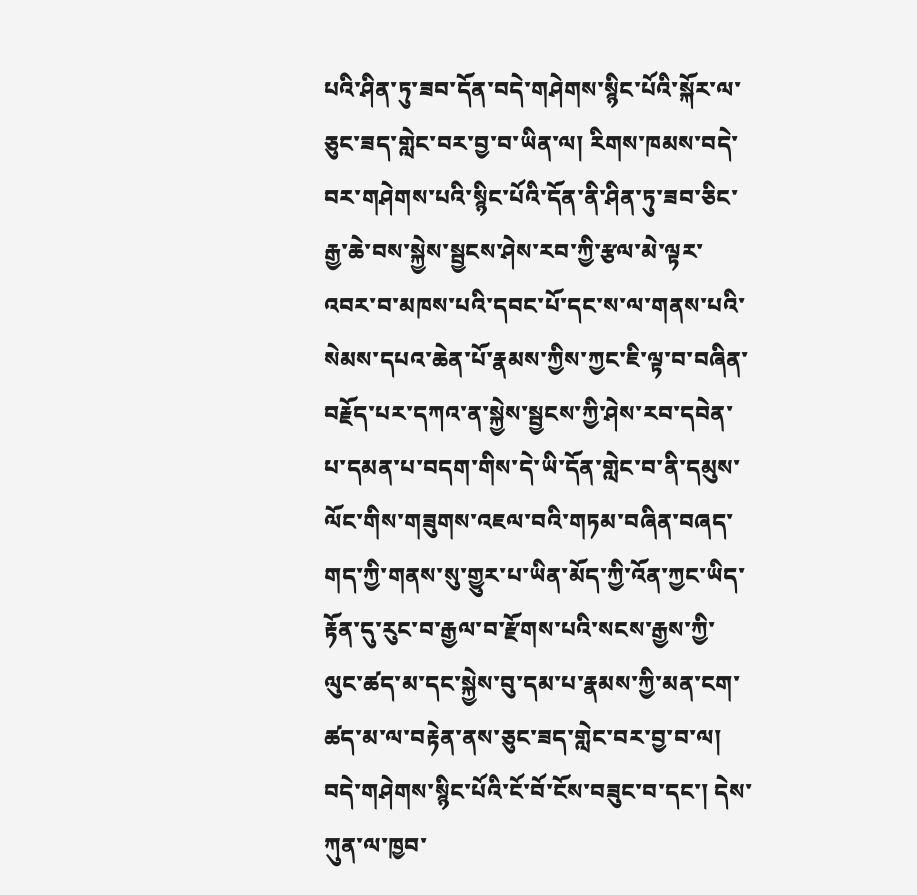པའི་ཤིན་ཏུ་ཟབ་དོན་བདེ་གཤེགས་སྙིང་པོའི་སྐོར་ལ་ཅུང་ཟད་གླེང་བར་བྱ་བ་ཡིན་ལ། རིགས་ཁམས་བདེ་བར་གཤེགས་པའི་སྙིང་པོའི་དོན་ནི་ཤིན་ཏུ་ཟབ་ཅིང་རྒྱ་ཆེ་བས་སྐྱེས་སྦྱངས་ཤེས་རབ་ཀྱི་རྩལ་མེ་ལྟར་འབར་བ་མཁས་པའི་དབང་པོ་དང་ས་ལ་གནས་པའི་སེམས་དཔའ་ཆེན་པོ་རྣམས་ཀྱིས་ཀྱང་ཇི་ལྟ་བ་བཞིན་བརྗོད་པར་དཀའ་ན་སྐྱེས་སྦྱངས་ཀྱི་ཤེས་རབ་དབེན་པ་དམན་པ་བདག་གིས་དེ་ཡི་དོན་གླེང་བ་ནི་དམུས་ལོང་གིས་གཟུགས་འཇལ་བའི་གཏམ་བཞིན་བཞད་གད་ཀྱི་གནས་སུ་གྱུར་པ་ཡིན་མོད་ཀྱི་འོན་ཀྱང་ཡིད་རྟོན་དུ་རུང་བ་རྒྱལ་བ་རྫོགས་པའི་སངས་རྒྱས་ཀྱི་ལུང་ཚད་མ་དང་སྐྱེས་བུ་དམ་པ་རྣམས་ཀྱི་མན་ངག་ཚད་མ་ལ་བརྟེན་ནས་ཅུང་ཟད་གླེང་བར་བྱ་བ་ལ།
བདེ་གཤེགས་སྙིང་པོའི་ངོ་བོ་ངོས་བཟུང་བ་དང་། དེས་ཀུན་ལ་ཁྱབ་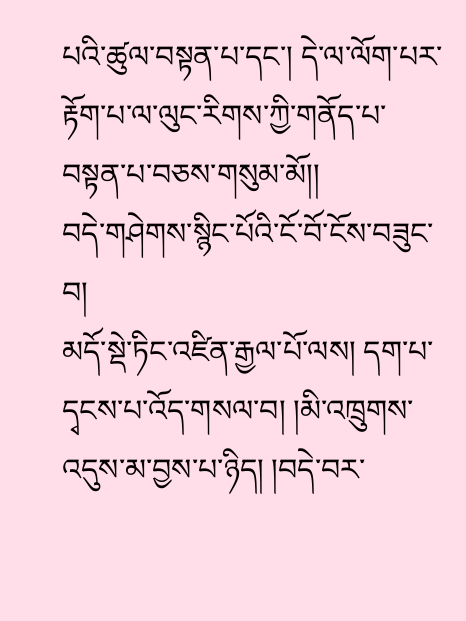པའི་ཚུལ་བསྟན་པ་དང་། དེ་ལ་ལོག་པར་རྟོག་པ་ལ་ལུང་རིགས་ཀྱི་གནོད་པ་བསྟན་པ་བཅས་གསུམ་མོ།།
བདེ་གཤེགས་སྙིང་པོའི་ངོ་བོ་ངོས་བཟུང་བ།
མདོ་སྡེ་ཏིང་འཛིན་རྒྱལ་པོ་ལས། དག་པ་དྭངས་པ་འོད་གསལ་བ། །མི་འཁྲུགས་འདུས་མ་བྱས་པ་ཉིད། །བདེ་བར་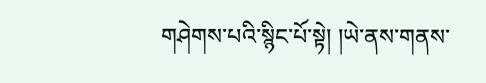གཤེགས་པའི་སྙིང་པོ་སྟེ། །ཡེ་ནས་གནས་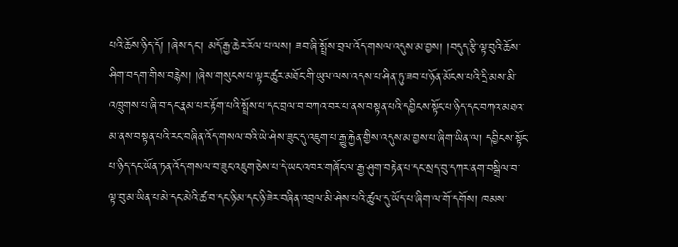པའི་ཆོས་ཉིད་དོ། །ཞེས་དང་། མདོ་རྒྱ་ཆེར་རོལ་པ་ལས། ཟབ་ཞི་སྤྲོས་བྲལ་འོད་གསལ་འདུས་མ་བྱས། །བདུད་རྩི་ལྟ་བུའི་ཆོས་ཤིག་བདག་གིས་བརྙེས། །ཞེས་གསུངས་པ་ལྟར་ཚུར་མཐོང་གི་ཡུལ་ལས་འདས་པ་ཤིན་ཏུ་ཟབ་པ་ཉོན་མོངས་པའི་དྲི་མས་མི་འཁྲུགས་པ་ཞི་བ་དང་རྣམ་པར་རྟོག་པའི་སྤྲོས་པ་དང་བྲལ་བ་བཀའ་བར་པ་ནས་བསྟན་པའི་དབྱིངས་སྟོང་པ་ཉིད་དང་བཀའ་མཐའ་མ་ནས་བསྟན་པའི་རང་བཞིན་འོད་གསལ་བའི་ཡེ་ཤེས་ཟུང་དུ་འཇུག་པ་རྒྱུ་རྐྱེན་གྱིས་འདུས་མ་བྱས་པ་ཞིག་ཡིན་ལ། དབྱིངས་སྟོང་པ་ཉིད་དང་ཡོན་ཏན་འོད་གསལ་བ་ཟུང་འཇུག་ཅེས་པ་དེ་ཡང་འཁར་གཞོང་ལ་རྒྱ་ཤུག་བརྟེན་པ་དང་སྲད་བུ་དཀར་ནག་བསྒྲིལ་བ་ལྟ་བུ་མ་ཡིན་པ་མེ་དང་མེའི་ཚ་བ་དང་ཉི་མ་དང་ཉི་ཟེར་བཞིན་འབྲལ་མི་ཤེས་པའི་ཚུལ་དུ་ཡོད་པ་ཞིག་ལ་གོ་དགོས། ཁམས་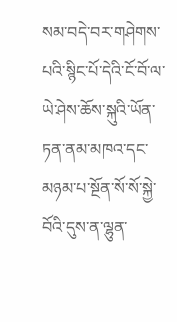སམ་བདེ་བར་གཤེགས་པའི་སྙིང་པོ་དེའི་ངོ་བོ་ལ་ཡེ་ཤེས་ཆོས་སྐུའི་ཡོན་ཏན་ནམ་མཁའ་དང་མཉམ་པ་སྔོན་སོ་སོ་སྐྱེ་བོའི་དུས་ན་ལྷུན་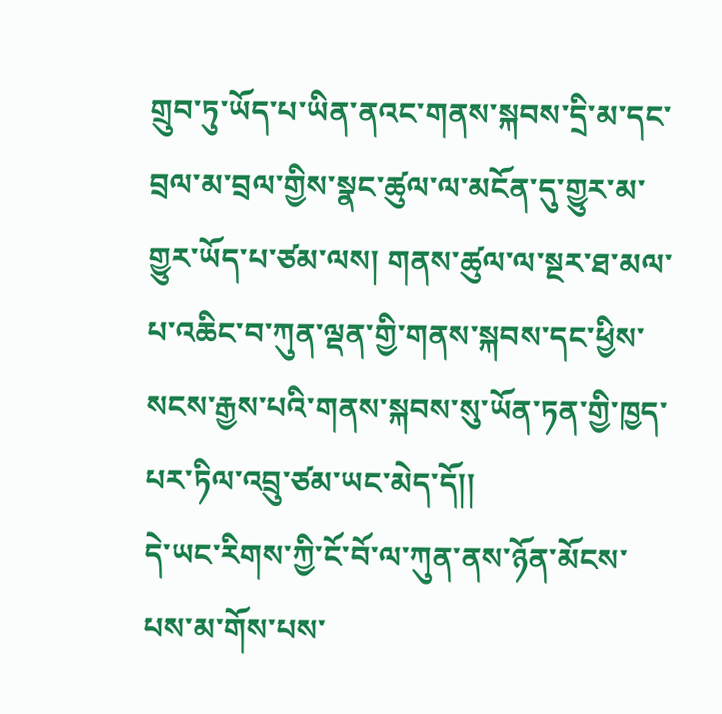གྲུབ་ཏུ་ཡོད་པ་ཡིན་ནའང་གནས་སྐབས་དྲི་མ་དང་བྲལ་མ་བྲལ་གྱིས་སྣང་ཚུལ་ལ་མངོན་དུ་གྱུར་མ་གྱུར་ཡོད་པ་ཙམ་ལས། གནས་ཚུལ་ལ་སྔར་ཐ་མལ་པ་འཆིང་བ་ཀུན་ལྡན་གྱི་གནས་སྐབས་དང་ཕྱིས་སངས་རྒྱས་པའི་གནས་སྐབས་སུ་ཡོན་ཏན་གྱི་ཁྱད་པར་ཏིལ་འབྲུ་ཙམ་ཡང་མེད་དོ།།
དེ་ཡང་རིགས་ཀྱི་ངོ་བོ་ལ་ཀུན་ནས་ཉོན་མོངས་པས་མ་གོས་པས་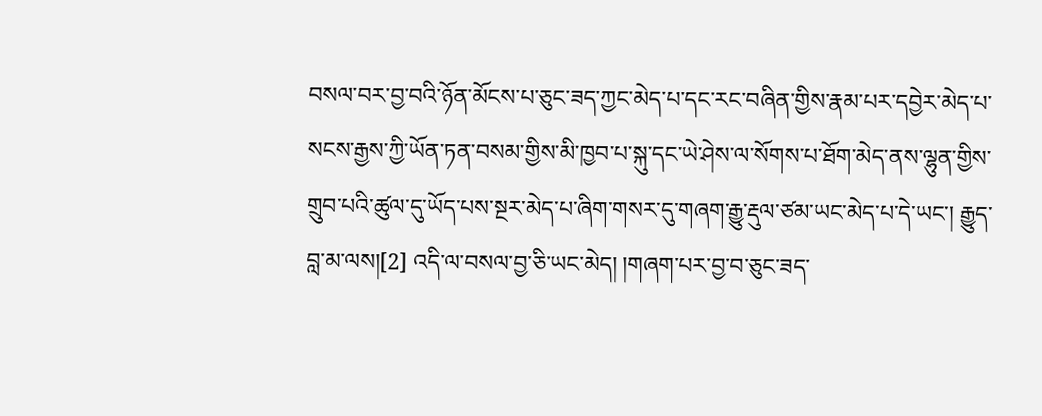བསལ་བར་བྱ་བའི་ཉོན་མོངས་པ་ཅུང་ཟད་ཀྱང་མེད་པ་དང་རང་བཞིན་གྱིས་རྣམ་པར་དབྱེར་མེད་པ་སངས་རྒྱས་ཀྱི་ཡོན་ཏན་བསམ་གྱིས་མི་ཁྱབ་པ་སྐུ་དང་ཡེ་ཤེས་ལ་སོགས་པ་ཐོག་མེད་ནས་ལྷུན་གྱིས་གྲུབ་པའི་ཚུལ་དུ་ཡོད་པས་སྔར་མེད་པ་ཞིག་གསར་དུ་གཞག་རྒྱུ་རྡུལ་ཙམ་ཡང་མེད་པ་དེ་ཡང་། རྒྱུད་བླ་མ་ལས།[2] འདི་ལ་བསལ་བྱ་ཅི་ཡང་མེད། །གཞག་པར་བྱ་བ་ཅུང་ཟད་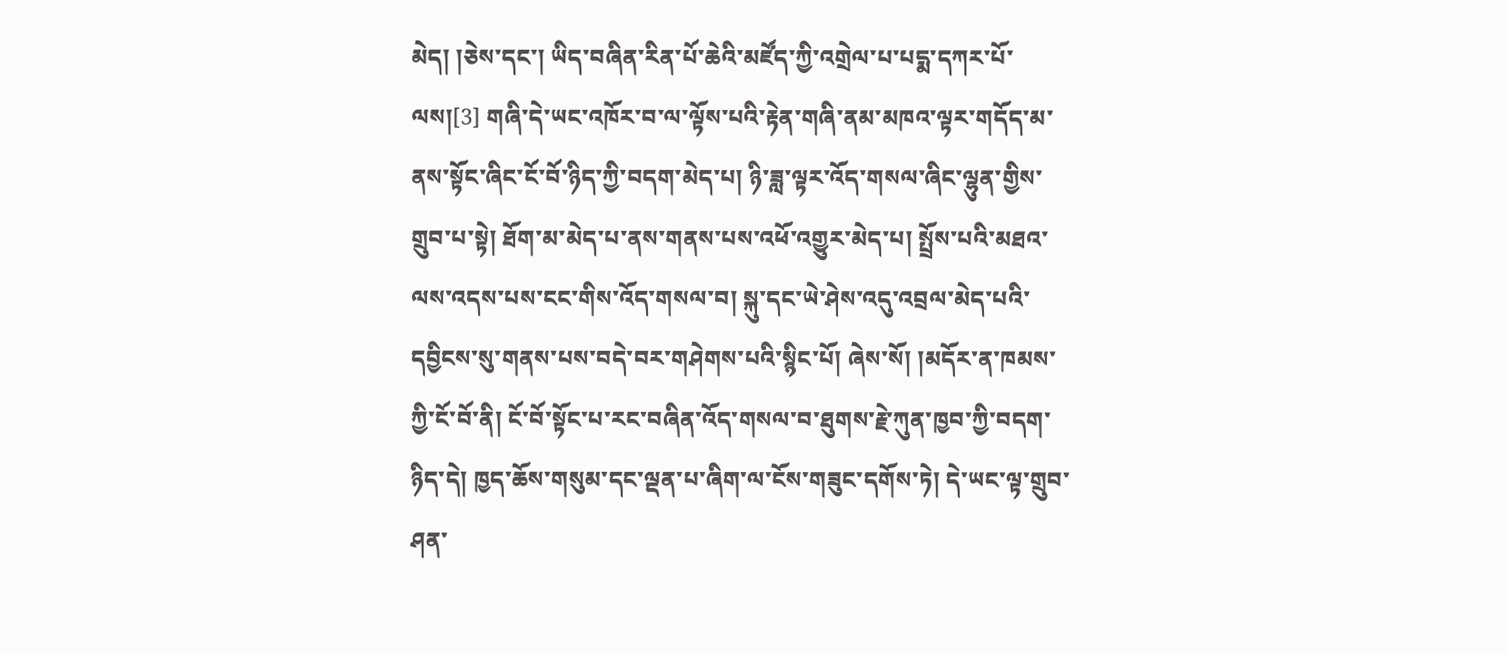མེད། །ཅེས་དང་། ཡིད་བཞིན་རིན་པོ་ཆེའི་མཛོད་ཀྱི་འགྲེལ་པ་པདྨ་དཀར་པོ་ལས།[3] གཞི་དེ་ཡང་འཁོར་བ་ལ་ལྟོས་པའི་རྟེན་གཞི་ནམ་མཁའ་ལྟར་གདོད་མ་ནས་སྟོང་ཞིང་ངོ་བོ་ཉིད་ཀྱི་བདག་མེད་པ། ཉི་ཟླ་ལྟར་འོད་གསལ་ཞིང་ལྷུན་གྱིས་གྲུབ་པ་སྟེ། ཐོག་མ་མེད་པ་ནས་གནས་པས་འཕོ་འགྱུར་མེད་པ། སྤྲོས་པའི་མཐའ་ལས་འདས་པས་ངང་གིས་འོད་གསལ་བ། སྐུ་དང་ཡེ་ཤེས་འདུ་འབྲལ་མེད་པའི་དབྱིངས་སུ་གནས་པས་བདེ་བར་གཤེགས་པའི་སྙིང་པོ། ཞེས་སོ། །མདོར་ན་ཁམས་ཀྱི་ངོ་བོ་ནི། ངོ་བོ་སྟོང་པ་རང་བཞིན་འོད་གསལ་བ་ཐུགས་རྗེ་ཀུན་ཁྱབ་ཀྱི་བདག་ཉིད་དེ། ཁྱད་ཆོས་གསུམ་དང་ལྡན་པ་ཞིག་ལ་ངོས་གཟུང་དགོས་ཏེ། དེ་ཡང་ལྟ་གྲུབ་ཤན་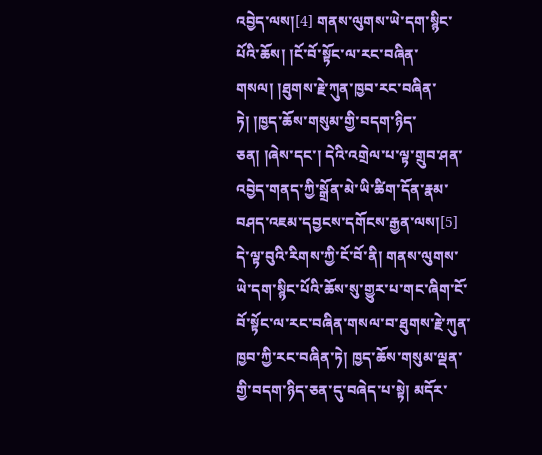འབྱེད་ལས།[4] གནས་ལུགས་ཡེ་དག་སྙིང་པོའི་ཆོས། །ངོ་བོ་སྟོང་ལ་རང་བཞིན་གསལ། །ཐུགས་རྗེ་ཀུན་ཁྱབ་རང་བཞིན་ཏེ། །ཁྱད་ཆོས་གསུམ་གྱི་བདག་ཉིད་ཅན། །ཞེས་དང་། དེའི་འགྲེལ་པ་ལྟ་གྲུབ་ཤན་འབྱེད་གནད་ཀྱི་སྒྲོན་མེ་ཡི་ཚིག་དོན་རྣམ་བཤད་འཇམ་དབྱངས་དགོངས་རྒྱན་ལས།[5] དེ་ལྟ་བུའི་རིགས་ཀྱི་ངོ་བོ་ནི། གནས་ལུགས་ཡེ་དག་སྙིང་པོའི་ཆོས་སུ་གྱུར་པ་གང་ཞིག་ངོ་བོ་སྟོང་ལ་རང་བཞིན་གསལ་བ་ཐུགས་རྗེ་ཀུན་ཁྱབ་ཀྱི་རང་བཞིན་ཏེ། ཁྱད་ཆོས་གསུམ་ལྡན་གྱི་བདག་ཉིད་ཅན་དུ་བཞེད་པ་སྟེ། མདོར་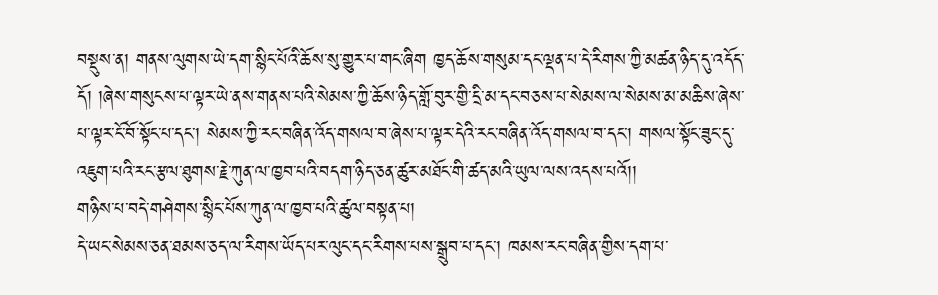བསྡུས་ན། གནས་ལུགས་ཡེ་དག་སྙིང་པོའི་ཆོས་སུ་གྱུར་པ་གང་ཞིག ཁྱད་ཆོས་གསུམ་དང་ལྡན་པ་དེ་རིགས་ཀྱི་མཚན་ཉིད་དུ་འདོད་དོ། །ཞེས་གསུངས་པ་ལྟར་ཡེ་ནས་གནས་པའི་སེམས་ཀྱི་ཆོས་ཉིད་གློ་བུར་གྱི་དྲི་མ་དང་བཅས་པ་སེམས་ལ་སེམས་མ་མཆིས་ཞེས་པ་ལྟར་ངོ་བོ་སྟོང་པ་དང་། སེམས་ཀྱི་རང་བཞིན་འོད་གསལ་བ་ཞེས་པ་ལྟར་དེའི་རང་བཞིན་འོད་གསལ་བ་དང་། གསལ་སྟོང་ཟུང་དུ་འཇུག་པའི་རང་རྩལ་ཐུགས་རྗེ་ཀུན་ལ་ཁྱབ་པའི་བདག་ཉིད་ཅན་ཚུར་མཐོང་གི་ཚད་མའི་ཡུལ་ལས་འདས་པའོ།།
གཉིས་པ་བདེ་གཤེགས་སྙིང་པོས་ཀུན་ལ་ཁྱབ་པའི་ཚུལ་བསྟན་པ།
དེ་ཡང་སེམས་ཅན་ཐམས་ཅད་ལ་རིགས་ཡོད་པར་ལུང་དང་རིགས་པས་སྒྲུབ་པ་དང་། ཁམས་རང་བཞིན་གྱིས་དག་པ་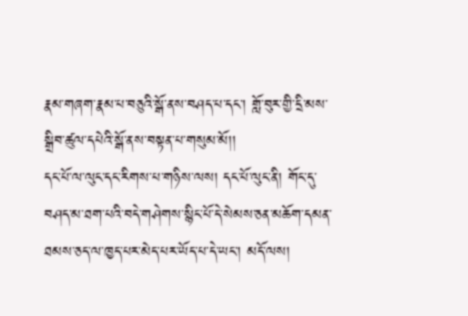རྣམ་གཞག་རྣམ་པ་བཅུའི་སྒོ་ནས་བཤད་པ་དང་། གློ་བུར་གྱི་དྲི་མས་སྒྲིབ་ཚུལ་དཔེའི་སྒོ་ནས་བསྟན་པ་གསུམ་མོ།།
དང་པོ་ལ་ལུང་དང་རིགས་པ་གཉིས་ལས། དང་པོ་ལུང་ནི། གོང་དུ་བཤད་མ་ཐག་པའི་བདེ་གཤེགས་སྙིང་པོ་དེ་སེམས་ཅན་མཆོག་དམན་ཐམས་ཅད་ལ་ཁྱད་པར་མེད་པར་ཡོད་པ་དེ་ཡང་། མདོ་ལས།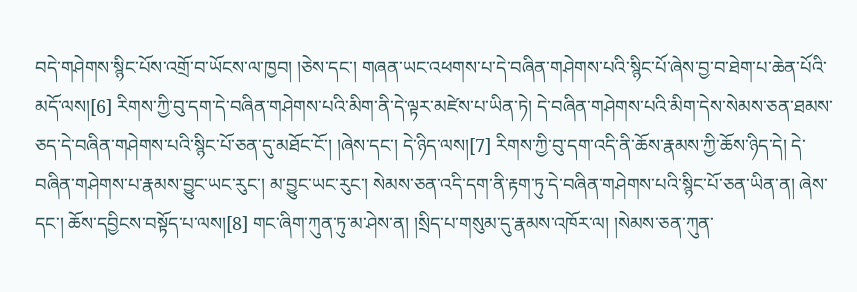བདེ་གཤེགས་སྙིང་པོས་འགྲོ་བ་ཡོངས་ལ་ཁྱབ། །ཅེས་དང་། གཞན་ཡང་འཕགས་པ་དེ་བཞིན་གཤེགས་པའི་སྙིང་པོ་ཞེས་བྱ་བ་ཐེག་པ་ཆེན་པོའི་མདོ་ལས།[6] རིགས་ཀྱི་བུ་དག་དེ་བཞིན་གཤེགས་པའི་མིག་ནི་དེ་ལྟར་མཛེས་པ་ཡིན་ཏེ། དེ་བཞིན་གཤེགས་པའི་མིག་དེས་སེམས་ཅན་ཐམས་ཅད་དེ་བཞིན་གཤེགས་པའི་སྙིང་པོ་ཅན་དུ་མཐོང་ངོ་། །ཞེས་དང་། དེ་ཉིད་ལས།[7] རིགས་ཀྱི་བུ་དག་འདི་ནི་ཆོས་རྣམས་ཀྱི་ཆོས་ཉིད་དེ། དེ་བཞིན་གཤེགས་པ་རྣམས་བྱུང་ཡང་རུང་། མ་བྱུང་ཡང་རུང་། སེམས་ཅན་འདི་དག་ནི་རྟག་ཏུ་དེ་བཞིན་གཤེགས་པའི་སྙིང་པོ་ཅན་ཡིན་ན། ཞེས་དང་། ཆོས་དབྱིངས་བསྟོད་པ་ལས།[8] གང་ཞིག་ཀུན་ཏུ་མ་ཤེས་ན། །སྲིད་པ་གསུམ་དུ་རྣམས་འཁོར་ལ། །སེམས་ཅན་ཀུན་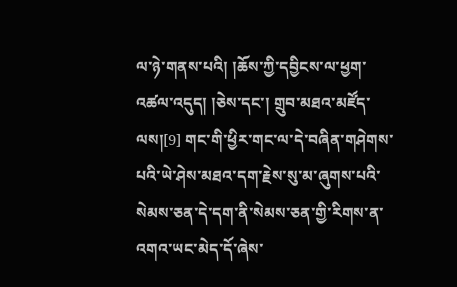ལ་ཉེ་གནས་པའི། །ཆོས་ཀྱི་དབྱིངས་ལ་ཕྱག་འཚལ་འདུད། །ཅེས་དང་། གྲུབ་མཐའ་མཛོད་ལས།[9] གང་གི་ཕྱིར་གང་ལ་དེ་བཞིན་གཤེགས་པའི་ཡེ་ཤེས་མཐའ་དག་རྗེས་སུ་མ་ཞུགས་པའི་སེམས་ཅན་དེ་དག་ནི་སེམས་ཅན་གྱི་རིགས་ན་འགའ་ཡང་མེད་དོ་ཞེས་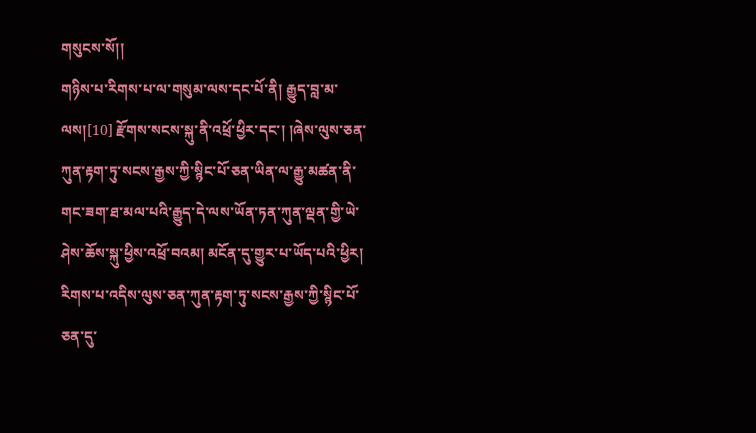གསུངས་སོ།།
གཉིས་པ་རིགས་པ་ལ་གསུམ་ལས་དང་པོ་ནི། རྒྱུད་བླ་མ་ལས།[10] རྫོགས་སངས་སྐུ་ནི་འཕྲོ་ཕྱིར་དང་། །ཞེས་ལུས་ཅན་ཀུན་རྟག་ཏུ་སངས་རྒྱས་ཀྱི་སྙིང་པོ་ཅན་ཡིན་ལ་རྒྱུ་མཚན་ནི་གང་ཟག་ཐ་མལ་པའི་རྒྱུད་དེ་ལས་ཡོན་ཏན་ཀུན་ལྡན་གྱི་ཡེ་ཤེས་ཆོས་སྐུ་ཕྱིས་འཕྲོ་བའམ། མངོན་དུ་གྱུར་པ་ཡོད་པའི་ཕྱིར། རིགས་པ་འདིས་ལུས་ཅན་ཀུན་རྟག་ཏུ་སངས་རྒྱས་ཀྱི་སྙིང་པོ་ཅན་དུ་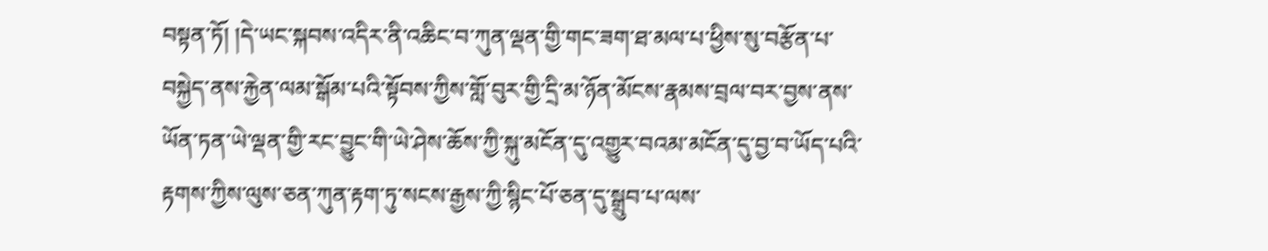བསྟན་ཏོ། །དེ་ཡང་སྐབས་འདིར་ནི་འཆིང་བ་ཀུན་ལྡན་གྱི་གང་ཟག་ཐ་མལ་པ་ཕྱིས་སུ་བརྩོན་པ་བསྐྱེད་ནས་རྐྱེན་ལམ་སྒོམ་པའི་སྟོབས་ཀྱིས་གློ་བུར་གྱི་དྲི་མ་ཉོན་མོངས་རྣམས་བྲལ་བར་བྱས་ནས་ཡོན་ཏན་ཡེ་ལྡན་གྱི་རང་བྱུང་གི་ཡེ་ཤེས་ཆོས་ཀྱི་སྐུ་མངོན་དུ་འགྱུར་བའམ་མངོན་དུ་བྱ་བ་ཡོད་པའི་རྟགས་ཀྱིས་ལུས་ཅན་ཀུན་རྟག་ཏུ་སངས་རྒྱས་ཀྱི་སྙིང་པོ་ཅན་དུ་སྒྲུབ་པ་ལས་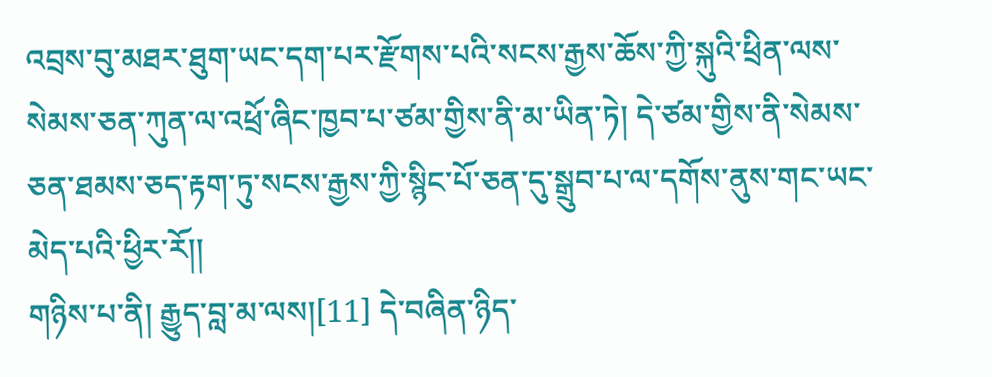འབྲས་བུ་མཐར་ཐུག་ཡང་དག་པར་རྫོགས་པའི་སངས་རྒྱས་ཆོས་ཀྱི་སྐུའི་ཕྲིན་ལས་སེམས་ཅན་ཀུན་ལ་འཕྲོ་ཞིང་ཁྱབ་པ་ཙམ་གྱིས་ནི་མ་ཡིན་ཏེ། དེ་ཙམ་གྱིས་ནི་སེམས་ཅན་ཐམས་ཅད་རྟག་ཏུ་སངས་རྒྱས་ཀྱི་སྙིང་པོ་ཅན་དུ་སྒྲུབ་པ་ལ་དགོས་ནུས་གང་ཡང་མེད་པའི་ཕྱིར་རོ།།
གཉིས་པ་ནི། རྒྱུད་བླ་མ་ལས།[11] དེ་བཞིན་ཉིད་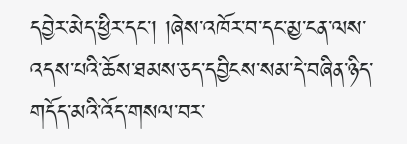དབྱེར་མེད་ཕྱིར་དང་། །ཞེས་འཁོར་བ་དང་མྱ་ངན་ལས་འདས་པའི་ཆོས་ཐམས་ཅད་དབྱིངས་སམ་དེ་བཞིན་ཉིད་གདོད་མའི་འོད་གསལ་བར་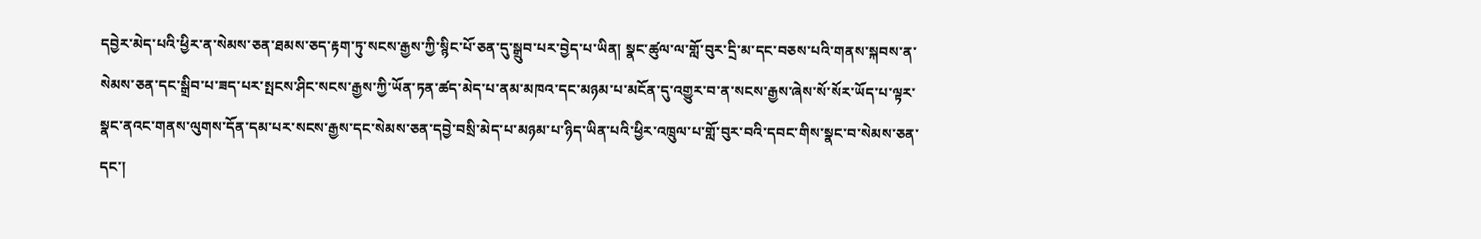དབྱེར་མེད་པའི་ཕྱིར་ན་སེམས་ཅན་ཐམས་ཅད་རྟག་ཏུ་སངས་རྒྱས་ཀྱི་སྙིང་པོ་ཅན་དུ་སྒྲུབ་པར་བྱེད་པ་ཡིན། སྣང་ཚུལ་ལ་གློ་བུར་དྲི་མ་དང་བཅས་པའི་གནས་སྐབས་ན་སེམས་ཅན་དང་སྒྲིབ་པ་ཟད་པར་སྤངས་ཤིང་སངས་རྒྱས་ཀྱི་ཡོན་ཏན་ཚད་མེད་པ་ནམ་མཁའ་དང་མཉམ་པ་མངོན་དུ་འགྱུར་བ་ན་སངས་རྒྱས་ཞེས་སོ་སོར་ཡོད་པ་ལྟར་སྣང་ནའང་གནས་ལུགས་དོན་དམ་པར་སངས་རྒྱས་དང་སེམས་ཅན་དབྱེ་བསྲི་མེད་པ་མཉམ་པ་ཉིད་ཡིན་པའི་ཕྱིར་འཁྲུལ་པ་གློ་བུར་བའི་དབང་གིས་སྣང་བ་སེམས་ཅན་དང་།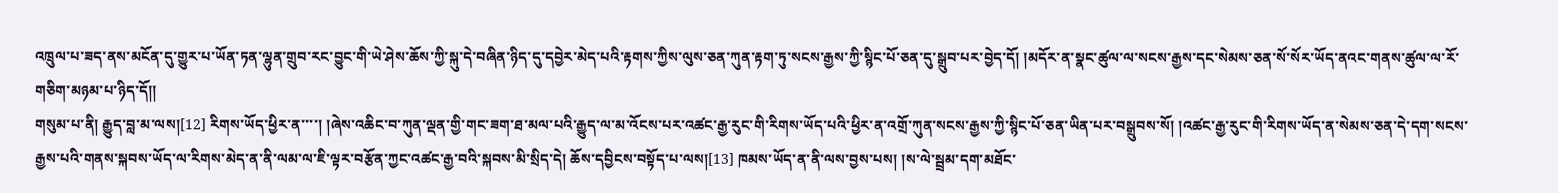འཁྲུལ་པ་ཟད་ནས་མངོན་དུ་གྱུར་པ་ཡོན་ཏན་ལྷུན་གྲུབ་རང་བྱུང་གི་ཡེ་ཤེས་ཆོས་ཀྱི་སྐུ་དེ་བཞིན་ཉིད་དུ་དབྱེར་མེད་པའི་རྟགས་ཀྱིས་ལུས་ཅན་ཀུན་རྟག་ཏུ་སངས་རྒྱས་ཀྱི་སྙིང་པོ་ཅན་དུ་སྒྲུབ་པར་བྱེད་དོ། །མདོར་ན་སྣང་ཚུལ་ལ་སངས་རྒྱས་དང་སེམས་ཅན་སོ་སོར་ཡོད་ནའང་གནས་ཚུལ་ལ་རོ་གཅིག་མཉམ་པ་ཉིད་དོ།།
གསུམ་པ་ནི། རྒྱུད་བླ་མ་ལས།[12] རིགས་ཡོད་ཕྱིར་ན་་་་། །ཞེས་འཆིང་བ་ཀུན་ལྡན་གྱི་གང་ཟག་ཐ་མལ་པའི་རྒྱུད་ལ་མ་འོངས་པར་འཚང་རྒྱ་རུང་གི་རིགས་ཡོད་པའི་ཕྱིར་ན་འགྲོ་ཀུན་སངས་རྒྱས་ཀྱི་སྙིང་པོ་ཅན་ཡིན་པར་བསྒྲུབས་སོ། །འཚང་རྒྱ་རུང་གི་རིགས་ཡོད་ན་སེམས་ཅན་དེ་དག་སངས་རྒྱས་པའི་གནས་སྐབས་ཡོད་ལ་རིགས་མེད་ན་ནི་ལམ་ལ་ཇི་ལྟར་བརྩོན་ཀྱང་འཚང་རྒྱ་བའི་སྐབས་མི་སྲིད་དེ། ཆོས་དབྱིངས་བསྟོད་པ་ལས།[13] ཁམས་ཡོད་ན་ནི་ལས་བྱས་པས། །ས་ལེ་སྦྲམ་དག་མཐོང་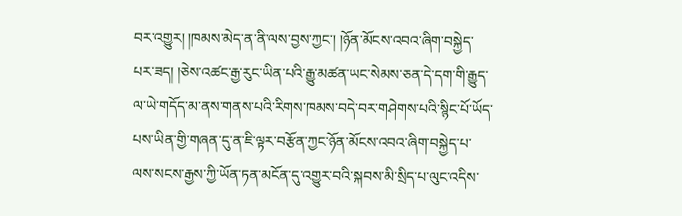བར་འགྱུར། །ཁམས་མེད་ན་ནི་ལས་བྱས་ཀྱང་། །ཉོན་མོངས་འབའ་ཞིག་བསྐྱེད་པར་ཟད། །ཅེས་འཚང་རྒྱ་རུང་ཡིན་པའི་རྒྱུ་མཚན་ཡང་སེམས་ཅན་དེ་དག་གི་རྒྱུད་ལ་ཡེ་གདོད་མ་ནས་གནས་པའི་རིགས་ཁམས་བདེ་བར་གཤེགས་པའི་སྙིང་པོ་ཡོད་པས་ཡིན་གྱི་གཞན་དུ་ན་ཇི་ལྟར་བརྩོན་ཀྱང་ཉོན་མོངས་འབའ་ཞིག་བསྐྱེད་པ་ལས་སངས་རྒྱས་ཀྱི་ཡོན་ཏན་མངོན་དུ་འགྱུར་བའི་སྐབས་མི་སྲིད་པ་ལུང་འདིས་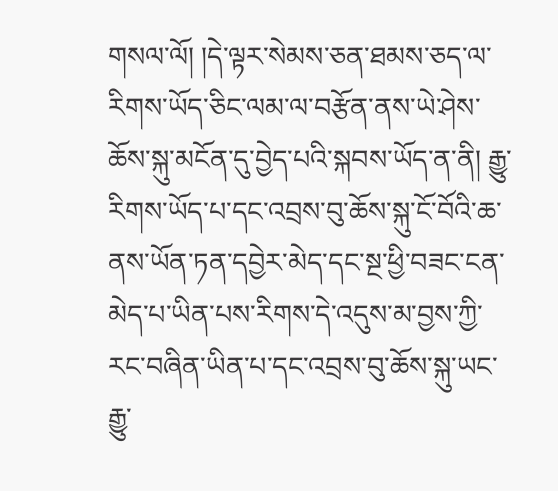གསལ་ལོ། །དེ་ལྟར་སེམས་ཅན་ཐམས་ཅད་ལ་རིགས་ཡོད་ཅིང་ལམ་ལ་བརྩོན་ནས་ཡེ་ཤེས་ཆོས་སྐུ་མངོན་དུ་བྱེད་པའི་སྐབས་ཡོད་ན་ནི། རྒྱུ་རིགས་ཡོད་པ་དང་འབྲས་བུ་ཆོས་སྐུ་ངོ་བོའི་ཆ་ནས་ཡོན་ཏན་དབྱེར་མེད་དང་སྔ་ཕྱི་བཟང་ངན་མེད་པ་ཡིན་པས་རིགས་དེ་འདུས་མ་བྱས་ཀྱི་རང་བཞིན་ཡིན་པ་དང་འབྲས་བུ་ཆོས་སྐུ་ཡང་རྒྱུ་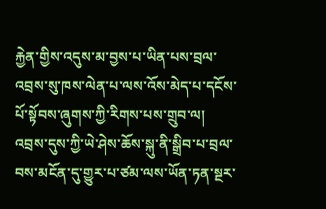རྐྱེན་གྱིས་འདུས་མ་བྱས་པ་ཡིན་པས་བྲལ་འབྲས་སུ་ཁས་ལེན་པ་ལས་འོས་མེད་པ་དངོས་པོ་སྟོབས་ཞུགས་ཀྱི་རིགས་པས་གྲུབ་ལ། འབྲས་དུས་ཀྱི་ཡེ་ཤེས་ཆོས་སྐུ་ནི་སྒྲིབ་པ་བྲལ་བས་མངོན་དུ་གྱུར་པ་ཙམ་ལས་ཡོན་ཏན་སྔར་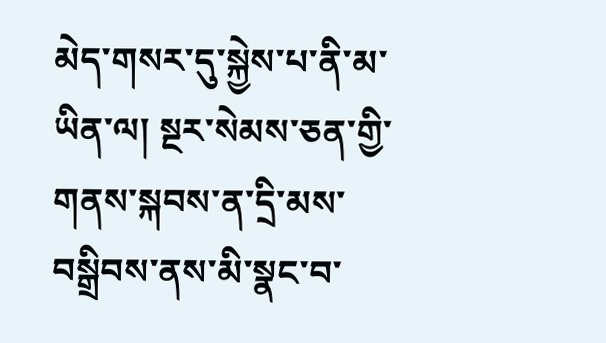མེད་གསར་དུ་སྐྱེས་པ་ནི་མ་ཡིན་ལ། སྔར་སེམས་ཅན་གྱི་གནས་སྐབས་ན་དྲི་མས་བསྒྲིབས་ནས་མི་སྣང་བ་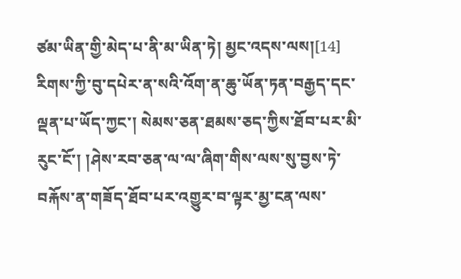ཙམ་ཡིན་གྱི་མེད་པ་ནི་མ་ཡིན་ཏེ། མྱང་འདས་ལས།[14] རིགས་ཀྱི་བུ་དཔེར་ན་སའི་འོག་ན་ཆུ་ཡོན་ཏན་བརྒྱད་དང་ལྡན་པ་ཡོད་ཀྱང་། སེམས་ཅན་ཐམས་ཅད་ཀྱིས་ཐོབ་པར་མི་རུང་ངོ་། །ཤེས་རབ་ཅན་ལ་ལ་ཞིག་གིས་ལས་སུ་བྱས་ཏེ་བརྐོས་ན་གཟོད་ཐོབ་པར་འགྱུར་བ་ལྟར་མྱ་ངན་ལས་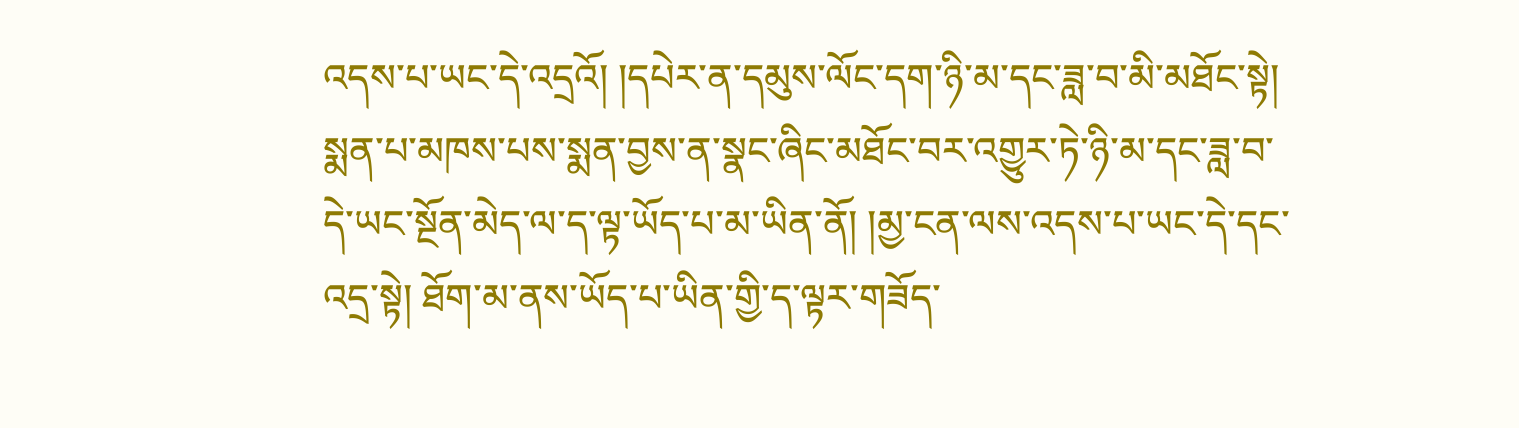འདས་པ་ཡང་དེ་འདྲའོ། །དཔེར་ན་དམུས་ལོང་དག་ཉི་མ་དང་ཟླ་བ་མི་མཐོང་སྟེ། སྨན་པ་མཁས་པས་སྨན་བྱས་ན་སྣང་ཞིང་མཐོང་བར་འགྱུར་ཏེ་ཉི་མ་དང་ཟླ་བ་དེ་ཡང་སྔོན་མེད་ལ་ད་ལྟ་ཡོད་པ་མ་ཡིན་ནོ། །མྱ་ངན་ལས་འདས་པ་ཡང་དེ་དང་འདྲ་སྟེ། ཐོག་མ་ནས་ཡོད་པ་ཡིན་གྱི་ད་ལྟར་གཟོད་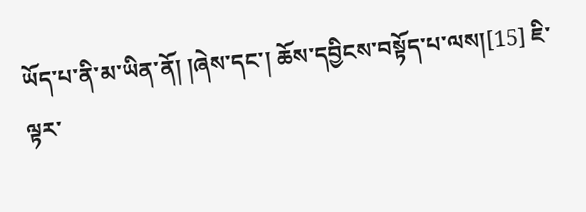ཡོད་པ་ནི་མ་ཡིན་ནོ། །ཞེས་དང་། ཆོས་དབྱིངས་བསྟོད་པ་ལས།[15] ཇི་ལྟར་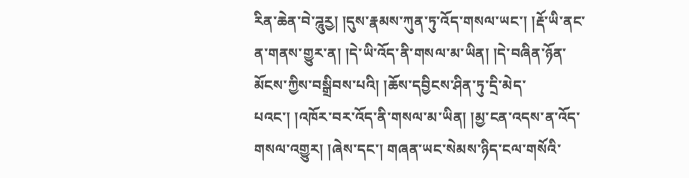རིན་ཆེན་བེ་ཌཱུརྱ། །དུས་རྣམས་ཀུན་ཏུ་འོད་གསལ་ཡང་། །རྡོ་ཡི་ནང་ན་གནས་གྱུར་ན། །དེ་ཡི་འོད་ནི་གསལ་མ་ཡིན། །དེ་བཞིན་ཉོན་མོངས་ཀྱིས་བསྒྲིབས་པའི། །ཆོས་དབྱིངས་ཤིན་ཏུ་དྲི་མེད་པའང་། །འཁོར་བར་འོད་ནི་གསལ་མ་ཡིན། །མྱ་ངན་འདས་ན་འོད་གསལ་འགྱུར། །ཞེས་དང་། གཞན་ཡང་སེམས་ཉིད་ངལ་གསོའི་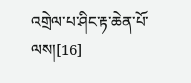འགྲེལ་པ་ཤིང་རྟ་ཆེན་པོ་ལས།[16]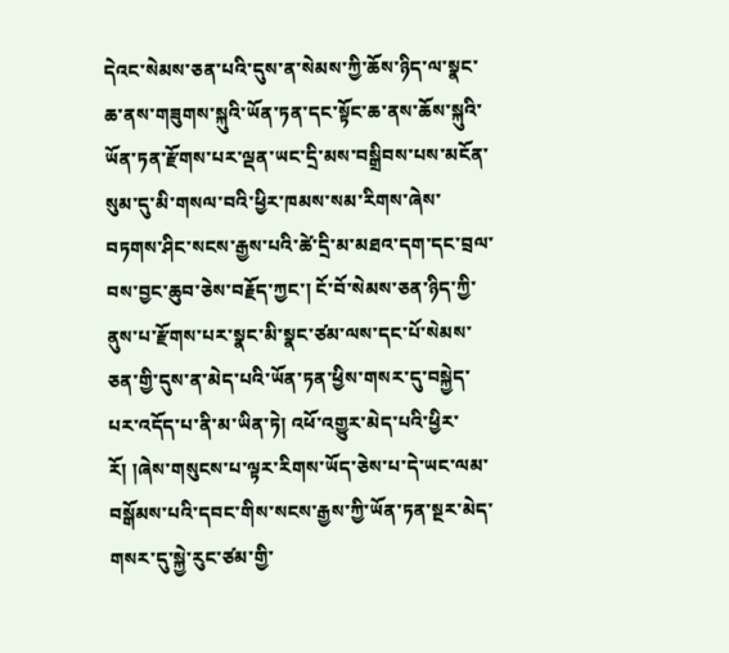དེའང་སེམས་ཅན་པའི་དུས་ན་སེམས་ཀྱི་ཆོས་ཉིད་ལ་སྣང་ཆ་ནས་གཟུགས་སྐུའི་ཡོན་ཏན་དང་སྟོང་ཆ་ནས་ཆོས་སྐུའི་ཡོན་ཏན་རྫོགས་པར་ལྡན་ཡང་དྲི་མས་བསྒྲིབས་པས་མངོན་སུམ་དུ་མི་གསལ་བའི་ཕྱིར་ཁམས་སམ་རིགས་ཞེས་བཏགས་ཤིང་སངས་རྒྱས་པའི་ཚེ་དྲི་མ་མཐའ་དག་དང་བྲལ་བས་བྱང་ཆུབ་ཅེས་བརྗོད་ཀྱང་། ངོ་བོ་སེམས་ཅན་ཉིད་ཀྱི་ནུས་པ་རྫོགས་པར་སྣང་མི་སྣང་ཙམ་ལས་དང་པོ་སེམས་ཅན་གྱི་དུས་ན་མེད་པའི་ཡོན་ཏན་ཕྱིས་གསར་དུ་བསྐྱེད་པར་འདོད་པ་ནི་མ་ཡིན་ཏེ། འཕོ་འགྱུར་མེད་པའི་ཕྱིར་རོ། །ཞེས་གསུངས་པ་ལྟར་རིགས་ཡོད་ཅེས་པ་དེ་ཡང་ལམ་བསྒོམས་པའི་དབང་གིས་སངས་རྒྱས་ཀྱི་ཡོན་ཏན་སྔར་མེད་གསར་དུ་སྐྱེ་རུང་ཙམ་གྱི་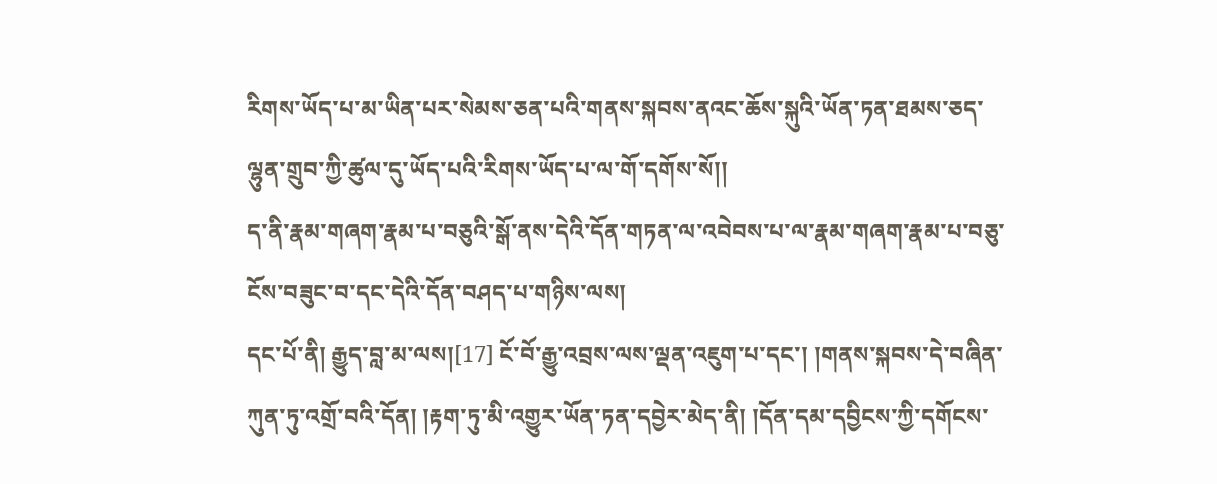རིགས་ཡོད་པ་མ་ཡིན་པར་སེམས་ཅན་པའི་གནས་སྐབས་ནའང་ཆོས་སྐུའི་ཡོན་ཏན་ཐམས་ཅད་ལྷུན་གྲུབ་ཀྱི་ཚུལ་དུ་ཡོད་པའི་རིགས་ཡོད་པ་ལ་གོ་དགོས་སོ།།
ད་ནི་རྣམ་གཞག་རྣམ་པ་བཅུའི་སྒོ་ནས་དེའི་དོན་གཏན་ལ་འབེབས་པ་ལ་རྣམ་གཞག་རྣམ་པ་བཅུ་ངོས་བཟུང་བ་དང་དེའི་དོན་བཤད་པ་གཉིས་ལས།
དང་པོ་ནི། རྒྱུད་བླ་མ་ལས།[17] ངོ་བོ་རྒྱུ་འབྲས་ལས་ལྡན་འཇུག་པ་དང་། །གནས་སྐབས་དེ་བཞིན་ཀུན་ཏུ་འགྲོ་བའི་དོན། །རྟག་ཏུ་མི་འགྱུར་ཡོན་ཏན་དབྱེར་མེད་ནི། །དོན་དམ་དབྱིངས་ཀྱི་དགོངས་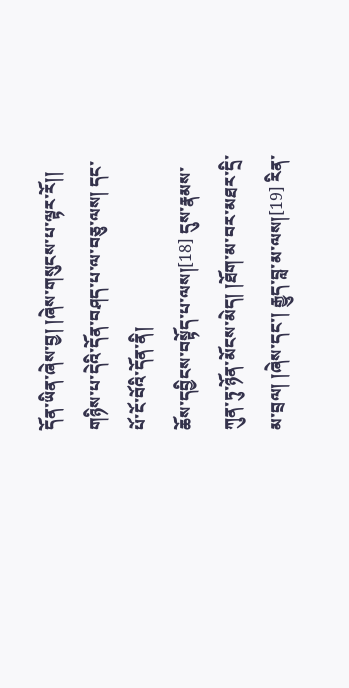དོན་ཡིན་ཞེས་བྱ། །ཞེས་གསུངས་པ་ལྟར་རོ།།
གཉིས་པ་དེའི་དོན་བཤད་པ་ལ་བཅུ་ལས། དང་པོ་ངོ་བོའི་དོན་ནི།
ཆོས་དབྱིངས་བསྟོད་པ་ལས།[18] དུས་རྣམས་ཀུན་ཏུ་ཉོན་མོངས་མེད། །ཐོག་མ་བར་མཐར་དྲི་མ་བྲལ། །ཞེས་དང་། རྒྱུད་བླ་མ་ལས།[19] རིན་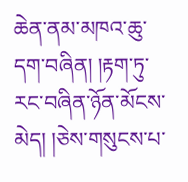ཆེན་ནམ་མཁའ་ཆུ་དག་བཞིན། །རྟག་ཏུ་རང་བཞིན་ཉོན་མོངས་མེད། །ཅེས་གསུངས་པ་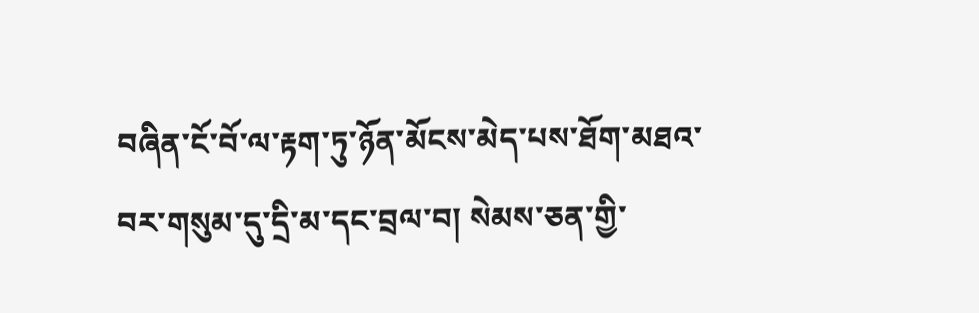བཞིན་ངོ་བོ་ལ་རྟག་ཏུ་ཉོན་མོངས་མེད་པས་ཐོག་མཐའ་བར་གསུམ་དུ་དྲི་མ་དང་བྲལ་བ། སེམས་ཅན་གྱི་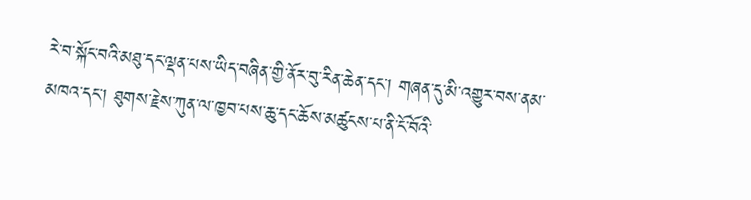རེ་བ་སྐོང་བའི་མཐུ་དང་ལྡན་པས་ཡིད་བཞིན་གྱི་ནོར་བུ་རིན་ཆེན་དང་། གཞན་དུ་མི་འགྱུར་བས་ནམ་མཁའ་དང་། ཐུགས་རྗེས་ཀུན་ལ་ཁྱབ་པས་ཆུ་དང་ཆོས་མཚུངས་པ་ནི་ངོ་བོའི་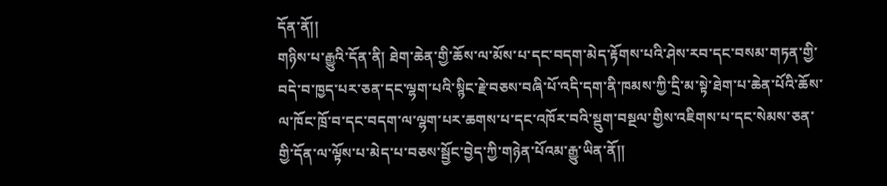དོན་ནོ།།
གཉིས་པ་རྒྱུའི་དོན་ནི། ཐེག་ཆེན་གྱི་ཆོས་ལ་མོས་པ་དང་བདག་མེད་རྟོགས་པའི་ཤེས་རབ་དང་བསམ་གཏན་གྱི་བདེ་བ་ཁྱད་པར་ཅན་དང་ལྷག་པའི་སྙིང་རྗེ་བཅས་བཞི་པོ་འདི་དག་ནི་ཁམས་ཀྱི་དྲི་མ་སྟེ་ཐེག་པ་ཆེན་པོའི་ཆོས་ལ་ཁོང་ཁྲོ་བ་དང་བདག་ལ་ལྷག་པར་ཆགས་པ་དང་འཁོར་བའི་སྡུག་བསྔལ་གྱིས་འཇིགས་པ་དང་སེམས་ཅན་གྱི་དོན་ལ་ལྟོས་པ་མེད་པ་བཅས་སྦྱོང་བྱེད་ཀྱི་གཉེན་པོའམ་རྒྱུ་ཡིན་ནོ།།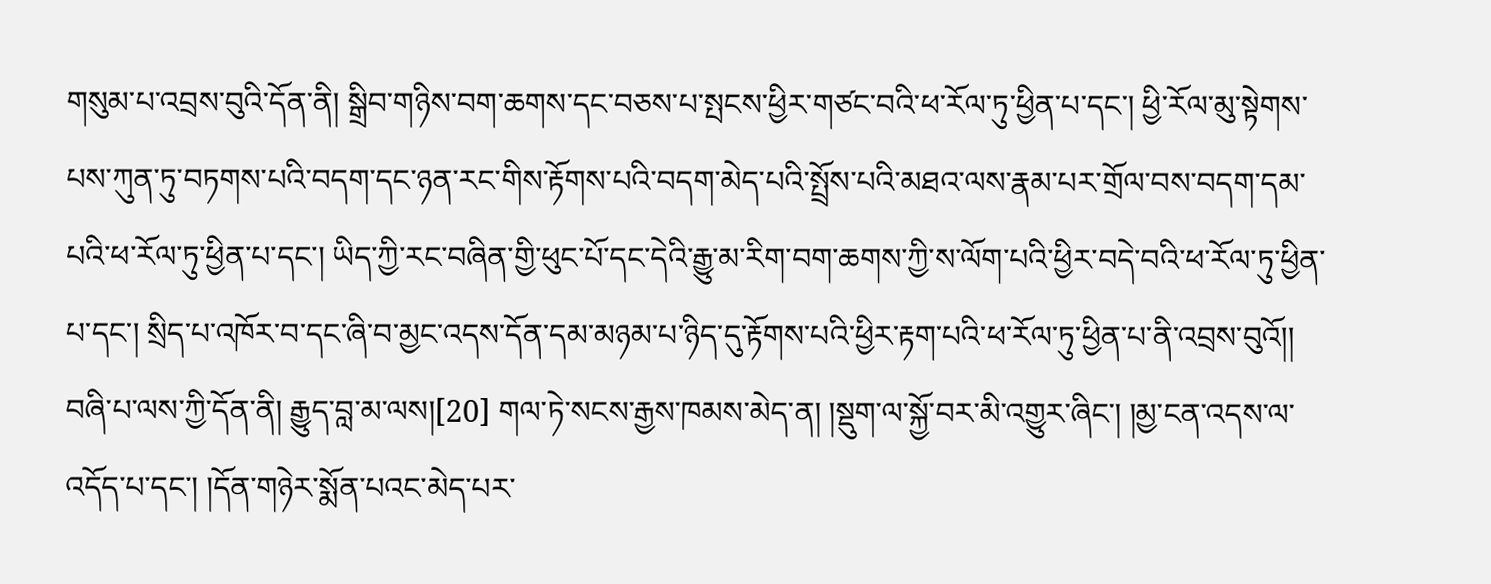གསུམ་པ་འབྲས་བུའི་དོན་ནི། སྒྲིབ་གཉིས་བག་ཆགས་དང་བཅས་པ་སྤངས་ཕྱིར་གཙང་བའི་ཕ་རོལ་ཏུ་ཕྱིན་པ་དང་། ཕྱི་རོལ་མུ་སྟེགས་པས་ཀུན་ཏུ་བཏགས་པའི་བདག་དང་ཉན་རང་གིས་རྟོགས་པའི་བདག་མེད་པའི་སྤྲོས་པའི་མཐའ་ལས་རྣམ་པར་གྲོལ་བས་བདག་དམ་པའི་ཕ་རོལ་ཏུ་ཕྱིན་པ་དང་། ཡིད་ཀྱི་རང་བཞིན་གྱི་ཕུང་པོ་དང་དེའི་རྒྱུ་མ་རིག་བག་ཆགས་ཀྱི་ས་ལོག་པའི་ཕྱིར་བདེ་བའི་ཕ་རོལ་ཏུ་ཕྱིན་པ་དང་། སྲིད་པ་འཁོར་བ་དང་ཞི་བ་མྱང་འདས་དོན་དམ་མཉམ་པ་ཉིད་དུ་རྟོགས་པའི་ཕྱིར་རྟག་པའི་ཕ་རོལ་ཏུ་ཕྱིན་པ་ནི་འབྲས་བུའོ།།
བཞི་པ་ལས་ཀྱི་དོན་ནི། རྒྱུད་བླ་མ་ལས།[20] གལ་ཏེ་སངས་རྒྱས་ཁམས་མེད་ན། །སྡུག་ལ་སྐྱོ་བར་མི་འགྱུར་ཞིང་། །མྱ་ངན་འདས་ལ་འདོད་པ་དང་། །དོན་གཉེར་སྨོན་པའང་མེད་པར་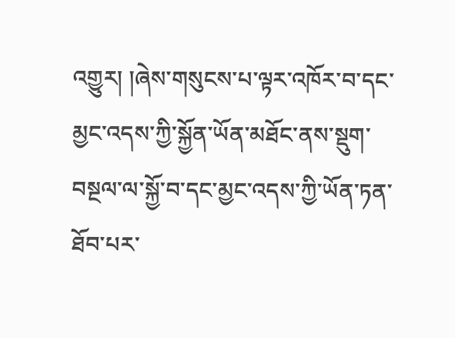འགྱུར། །ཞེས་གསུངས་པ་ལྟར་འཁོར་བ་དང་མྱང་འདས་ཀྱི་སྐྱོན་ཡོན་མཐོང་ནས་སྡུག་བསྔལ་ལ་སྐྱོ་བ་དང་མྱང་འདས་ཀྱི་ཡོན་ཏན་ཐོབ་པར་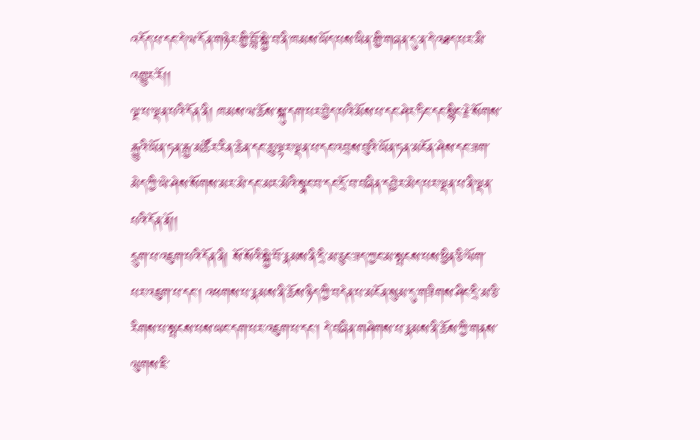འདོད་པ་དང་དེ་ལ་དོན་གཉེར་གྱི་བློ་སྐྱེ་བ་ནི་ཁམས་ཡོད་པས་ཡིན་གྱི་གཞན་དུ་ན་དེ་འཐད་པར་མི་འགྱུར་རོ།།
ལྔ་པ་ལྡན་པའི་དོན་ནི། ཁམས་ལ་ཆོས་སྐུ་དག་པར་བྱེད་པའི་མོས་པ་དང་ཤེར་ཏིང་དང་སྙིང་རྗེ་སོགས་རྒྱུའི་ཡོན་ཏན་རྒྱ་མཚོར་རིན་ཆེན་དང་ཆུ་ལྟར་ལྡན་པ་དང་འབྲས་བུའི་ཡོན་ཏན་མངོན་ཤེས་དང་ཟག་མེད་ཀྱི་ཡེ་ཤེས་སོགས་མར་མེ་དང་མར་མེའི་སྣང་བ་དང་དྲོ་བ་བཞིན་དབྱེར་མེད་པར་ལྡན་པ་ནི་ལྡན་པའི་དོན་ནོ།།
དྲུག་པ་འཇུག་པའི་དོན་ནི། སོ་སོའི་སྐྱེ་བོ་རྣམས་ནི་དྲི་མ་ཅུང་ཟད་ཀྱང་མ་སྤངས་པས་ཕྱིན་ཅི་ལོག་པར་འཇུག་པ་དང་། འཕགས་པ་རྣམས་ནི་ཆོས་ཉིད་ཀྱི་བདེན་པ་མངོན་སུམ་དུ་གཟིགས་ཤིང་དྲི་མ་ཅི་རིགས་པ་སྤངས་པས་ཡང་དག་པར་འཇུག་པ་དང་། དེ་བཞིན་གཤེགས་པ་རྣམས་ནི་ཆོས་ཀྱི་གནས་ལུགས་ཇི་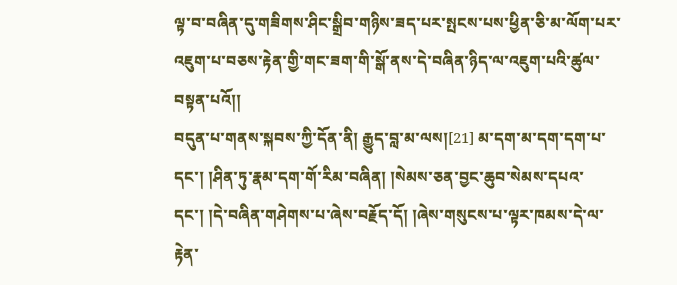ལྟ་བ་བཞིན་དུ་གཟིགས་ཤིང་སྒྲིབ་གཉིས་ཟད་པར་སྤངས་པས་ཕྱིན་ཅི་མ་ལོག་པར་འཇུག་པ་བཅས་རྟེན་གྱི་གང་ཟག་གི་སྒོ་ནས་དེ་བཞིན་ཉིད་ལ་འཇུག་པའི་ཚུལ་བསྟན་པའོ།།
བདུན་པ་གནས་སྐབས་ཀྱི་དོན་ནི། རྒྱུད་བླ་མ་ལས།[21] མ་དག་མ་དག་དག་པ་དང་། །ཤིན་ཏུ་རྣམ་དག་གོ་རིམ་བཞིན། །སེམས་ཅན་བྱང་ཆུབ་སེམས་དཔའ་དང་། །དེ་བཞིན་གཤེགས་པ་ཞེས་བརྗོད་དོ། །ཞེས་གསུངས་པ་ལྟར་ཁམས་དེ་ལ་རྟེན་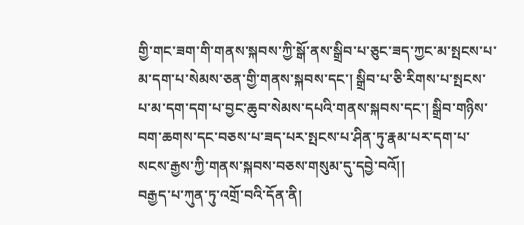གྱི་གང་ཟག་གི་གནས་སྐབས་ཀྱི་སྒོ་ནས་སྒྲིབ་པ་ཅུང་ཟད་ཀྱང་མ་སྤངས་པ་མ་དག་པ་སེམས་ཅན་གྱི་གནས་སྐབས་དང་། སྒྲིབ་པ་ཅི་རིགས་པ་སྤངས་པ་མ་དག་དག་པ་བྱང་ཆུབ་སེམས་དཔའི་གནས་སྐབས་དང་། སྒྲིབ་གཉིས་བག་ཆགས་དང་བཅས་པ་ཟད་པར་སྤངས་པ་ཤིན་ཏུ་རྣམ་པར་དག་པ་སངས་རྒྱས་ཀྱི་གནས་སྐབས་བཅས་གསུམ་དུ་དབྱེ་བའོ།།
བརྒྱད་པ་ཀུན་ཏུ་འགྲོ་བའི་དོན་ནི།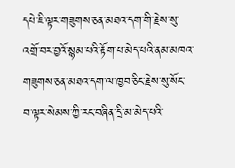དཔེ་ཇི་ལྟར་གཟུགས་ཅན་མཐའ་དག་གི་རྗེས་སུ་འགྲོ་བར་བྱའོ་སྙམ་པའི་རྟོག་པ་མེད་པའི་ནམ་མཁའ་གཟུགས་ཅན་མཐའ་དག་ལ་ཁྱབ་ཅིང་རྗེས་སུ་སོང་བ་ལྟར་སེམས་ཀྱི་རང་བཞིན་དྲི་མ་མེད་པའི་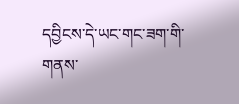དབྱིངས་དེ་ཡང་གང་ཟག་གི་གནས་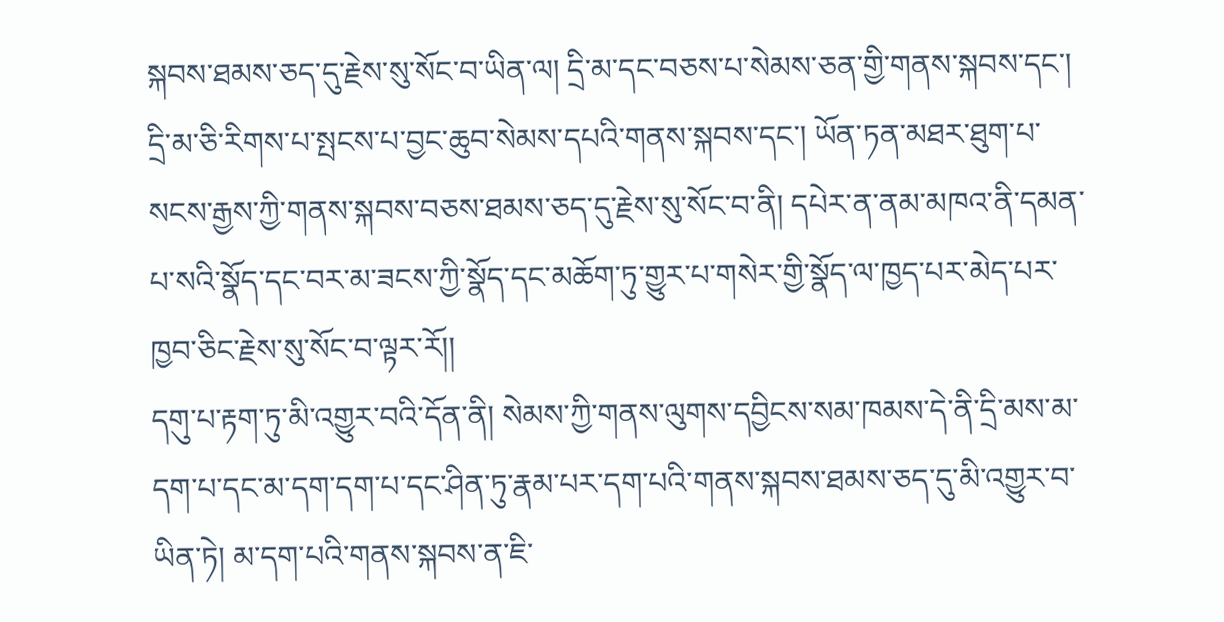སྐབས་ཐམས་ཅད་དུ་རྗེས་སུ་སོང་བ་ཡིན་ལ། དྲི་མ་དང་བཅས་པ་སེམས་ཅན་གྱི་གནས་སྐབས་དང་། དྲི་མ་ཅི་རིགས་པ་སྤངས་པ་བྱང་ཆུབ་སེམས་དཔའི་གནས་སྐབས་དང་། ཡོན་ཏན་མཐར་ཐུག་པ་སངས་རྒྱས་ཀྱི་གནས་སྐབས་བཅས་ཐམས་ཅད་དུ་རྗེས་སུ་སོང་བ་ནི། དཔེར་ན་ནམ་མཁའ་ནི་དམན་པ་སའི་སྣོད་དང་བར་མ་ཟངས་ཀྱི་སྣོད་དང་མཆོག་ཏུ་གྱུར་པ་གསེར་གྱི་སྣོད་ལ་ཁྱད་པར་མེད་པར་ཁྱབ་ཅིང་རྗེས་སུ་སོང་བ་ལྟར་རོ།།
དགུ་པ་རྟག་ཏུ་མི་འགྱུར་བའི་དོན་ནི། སེམས་ཀྱི་གནས་ལུགས་དབྱིངས་སམ་ཁམས་དེ་ནི་དྲི་མས་མ་དག་པ་དང་མ་དག་དག་པ་དང་ཤིན་ཏུ་རྣམ་པར་དག་པའི་གནས་སྐབས་ཐམས་ཅད་དུ་མི་འགྱུར་བ་ཡིན་ཏེ། མ་དག་པའི་གནས་སྐབས་ན་ཇི་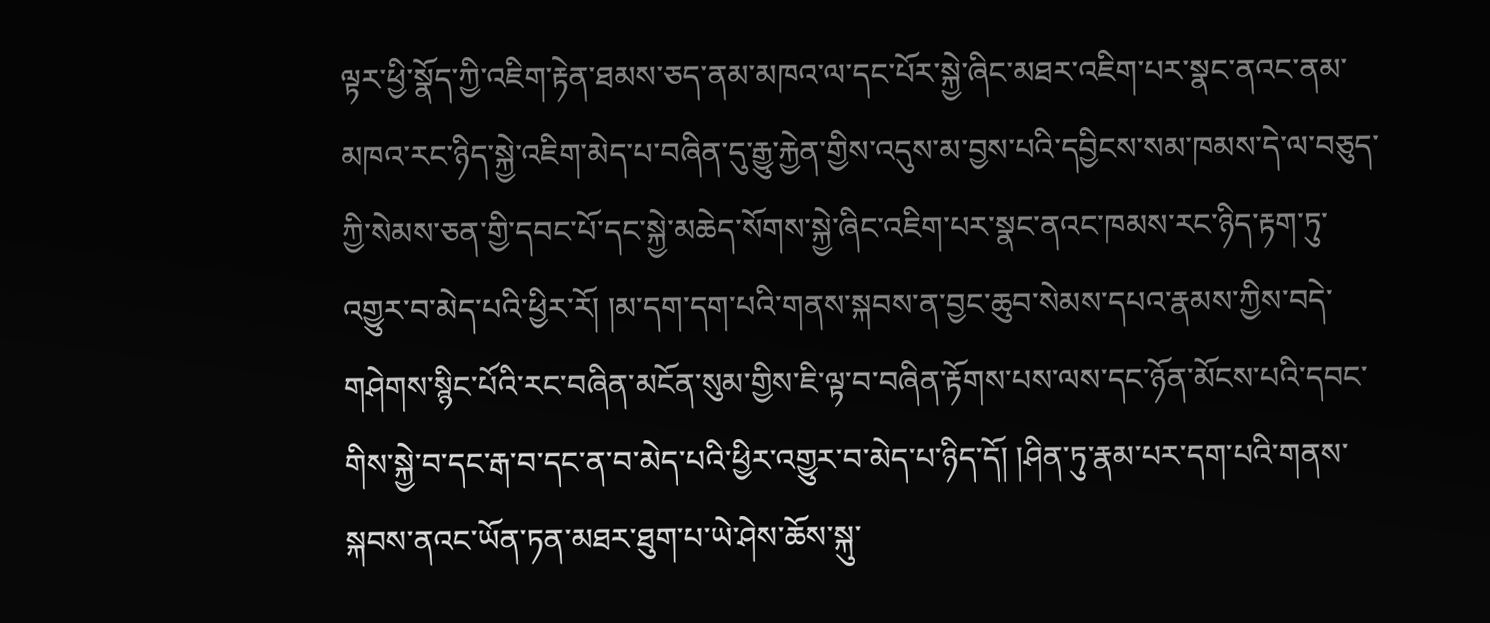ལྟར་ཕྱི་སྣོད་ཀྱི་འཇིག་རྟེན་ཐམས་ཅད་ནམ་མཁའ་ལ་དང་པོར་སྐྱེ་ཞིང་མཐར་འཇིག་པར་སྣང་ནའང་ནམ་མཁའ་རང་ཉིད་སྐྱེ་འཇིག་མེད་པ་བཞིན་དུ་རྒྱུ་རྐྱེན་གྱིས་འདུས་མ་བྱས་པའི་དབྱིངས་སམ་ཁམས་དེ་ལ་བཅུད་ཀྱི་སེམས་ཅན་གྱི་དབང་པོ་དང་སྐྱེ་མཆེད་སོགས་སྐྱེ་ཞིང་འཇིག་པར་སྣང་ནའང་ཁམས་རང་ཉིད་རྟག་ཏུ་འགྱུར་བ་མེད་པའི་ཕྱིར་རོ། །མ་དག་དག་པའི་གནས་སྐབས་ན་བྱང་ཆུབ་སེམས་དཔའ་རྣམས་ཀྱིས་བདེ་གཤེགས་སྙིང་པོའི་རང་བཞིན་མངོན་སུམ་གྱིས་ཇི་ལྟ་བ་བཞིན་རྟོགས་པས་ལས་དང་ཉོན་མོངས་པའི་དབང་གིས་སྐྱེ་བ་དང་རྒ་བ་དང་ན་བ་མེད་པའི་ཕྱིར་འགྱུར་བ་མེད་པ་ཉིད་དོ། །ཤིན་ཏུ་རྣམ་པར་དག་པའི་གནས་སྐབས་ནའང་ཡོན་ཏན་མཐར་ཐུག་པ་ཡེ་ཤེས་ཆོས་སྐུ་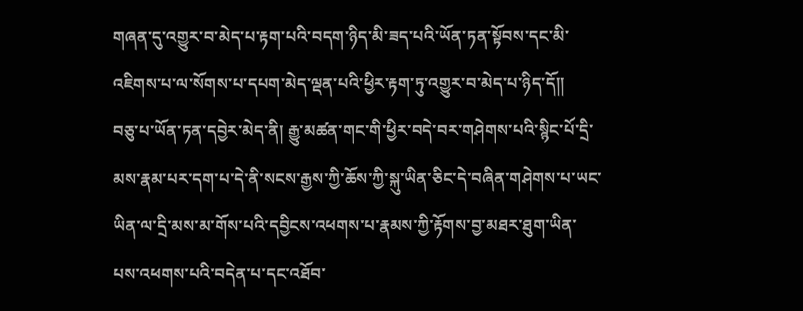གཞན་དུ་འགྱུར་བ་མེད་པ་རྟག་པའི་བདག་ཉིད་མི་ཟད་པའི་ཡོན་ཏན་སྟོབས་དང་མི་འཇིགས་པ་ལ་སོགས་པ་དཔག་མེད་ལྡན་པའི་ཕྱིར་རྟག་ཏུ་འགྱུར་བ་མེད་པ་ཉིད་དོ།།
བཅུ་པ་ཡོན་ཏན་དབྱེར་མེད་ནི། རྒྱུ་མཚན་གང་གི་ཕྱིར་བདེ་བར་གཤེགས་པའི་སྙིང་པོ་དྲི་མས་རྣམ་པར་དག་པ་དེ་ནི་སངས་རྒྱས་ཀྱི་ཆོས་ཀྱི་སྐུ་ཡིན་ཅིང་དེ་བཞིན་གཤེགས་པ་ཡང་ཡིན་ལ་དྲི་མས་མ་གོས་པའི་དབྱིངས་འཕགས་པ་རྣམས་ཀྱི་རྟོགས་བྱ་མཐར་ཐུག་ཡིན་པས་འཕགས་པའི་བདེན་པ་དང་འཐོབ་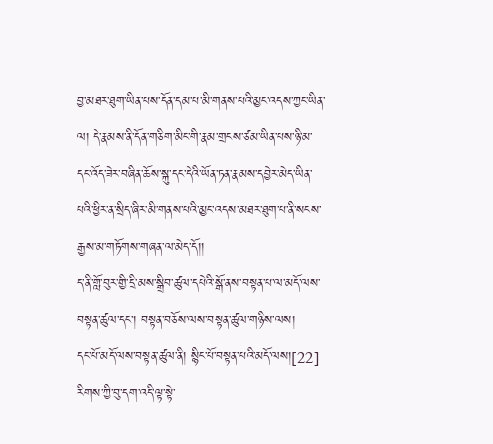བྱ་མཐར་ཐུག་ཡིན་པས་དོན་དམ་པ་མི་གནས་པའི་མྱང་འདས་ཀྱང་ཡིན་ལ། དེ་རྣམས་ནི་དོན་གཅིག་མིང་གི་རྣམ་གྲངས་ཙམ་ཡིན་པས་ཉི་མ་དང་འོད་ཟེར་བཞིན་ཆོས་སྐུ་དང་དེའི་ཡོན་ཏན་རྣམས་དབྱེར་མེད་ཡིན་པའི་ཕྱིར་ན་སྲིད་ཞིར་མི་གནས་པའི་མྱང་འདས་མཐར་ཐུག་པ་ནི་སངས་རྒྱས་མ་གཏོགས་གཞན་ལ་མེད་དོ།།
ད་ནི་གློ་བུར་གྱི་དྲི་མས་སྒྲིབ་ཚུལ་དཔེའི་སྒོ་ནས་བསྟན་པ་ལ་མདོ་ལས་བསྟན་ཚུལ་དང་། བསྟན་བཅོས་ལས་བསྟན་ཚུལ་གཉིས་ལས།
དང་པོ་མདོ་ལས་བསྟན་ཚུལ་ནི། སྙིང་པོ་བསྟན་པའི་མདོ་ལས།[22] རིགས་ཀྱི་བུ་དག་འདི་ལྟ་སྟེ་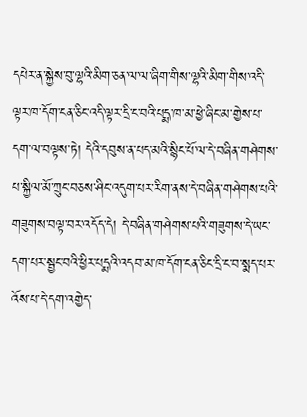དཔེར་ན་སྐྱེས་བུ་ལྷའི་མིག་ཅན་ལ་ལ་ཞིག་གིས་ལྷའི་མིག་གིས་འདི་ལྟར་ཁ་དོག་ངན་ཅིང་འདི་ལྟར་དྲི་ང་བའི་པདྨ་ཁ་མ་ཕྱེ་ཞིང་མ་གྱེས་པ་དག་ལ་བལྟས་ཏེ། དེའི་དབུས་ན་པད་མའི་སྙིང་པོ་ལ་དེ་བཞིན་གཤེགས་པ་སྐྱིལ་མོ་ཀྲུང་བཅས་ཤིང་འདུག་པར་རིག་ནས་དེ་བཞིན་གཤེགས་པའི་གཟུགས་བལྟ་བར་འདོད་དེ། དེ་བཞིན་གཤེགས་པའི་གཟུགས་དེ་ཡང་དག་པར་སྦྱང་བའི་ཕྱིར་པདྨའི་འདབ་མ་ཁ་དོག་ངན་ཅིང་དྲི་ང་བ་སྨད་པར་འོས་པ་དེ་དག་འགྱེད་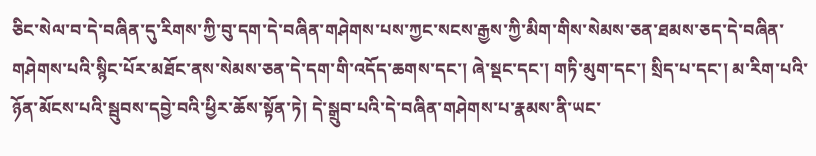ཅིང་སེལ་བ་དེ་བཞིན་དུ་རིགས་ཀྱི་བུ་དག་དེ་བཞིན་གཤེགས་པས་ཀྱང་སངས་རྒྱས་ཀྱི་མིག་གིས་སེམས་ཅན་ཐམས་ཅད་དེ་བཞིན་གཤེགས་པའི་སྙིང་པོར་མཐོང་ནས་སེམས་ཅན་དེ་དག་གི་འདོད་ཆགས་དང་། ཞེ་སྡང་དང་། གཏི་མུག་དང་། སྲིད་པ་དང་། མ་རིག་པའི་ཉོན་མོངས་པའི་སྦུབས་དབྱེ་བའི་ཕྱིར་ཆོས་སྟོན་ཏེ། དེ་སྒྲུབ་པའི་དེ་བཞིན་གཤེགས་པ་རྣམས་ནི་ཡང་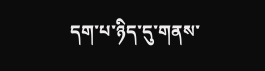དག་པ་ཉིད་དུ་གནས་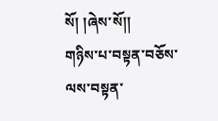སོ། །ཞེས་སོ།།
གཉིས་པ་བསྟན་བཅོས་ལས་བསྟན་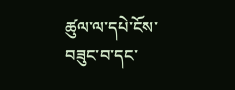ཚུལ་ལ་དཔེ་ངོས་བཟུང་བ་དང་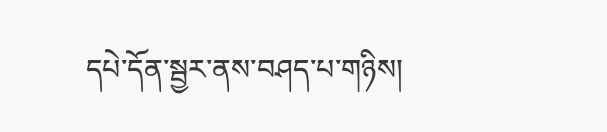དཔེ་དོན་སྦྱར་ནས་བཤད་པ་གཉིས།